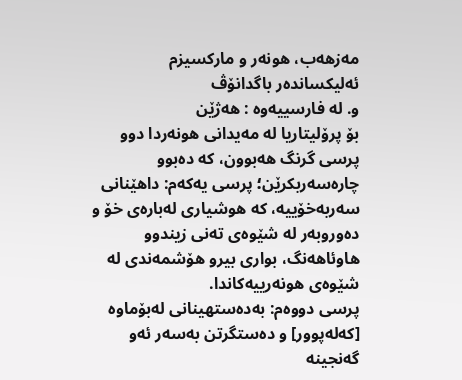مەزھەب، ھونەر و مارکسیزم
ئەلیکساندەر باگدانۆڤ
و. لە فارسییەوە : ھەژێن
بۆ پرۆلیتاریا لە مەیدانی ھونەردا دوو پرسی گرنگ ھەبوون، كە دەبوو چارەسەربكرێن؛ پرسی یەكەم: داھێنانی سەربەخۆییە، كە ھوشیاری لەبارەی خۆ و دەوروبەر لە شێوەی تەنی زیندوو ھاوئاھەنگ، بواری بیرو ھۆشمەندی لە شێوەی ھونەرییەكاندا.
پرسی دووەم: بەدەستھینانی لەبۆماوە [كەلەپوور] و دەستگرتن بەسەر ئەو گەنجینە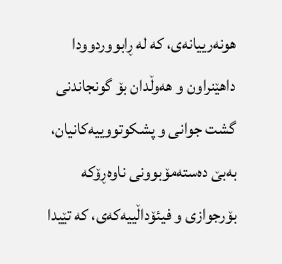ھونەرییانەی، كە لە ڕابووردوودا داھێنراون و ھەوڵدان بۆ گونجاندنی گشت جوانی و پشكوتووییەكانیان، بەبێ دەستەمۆبوونی ناوەڕۆكە بۆرجوازی و فیئۆداڵییەكەی، كە تێیدا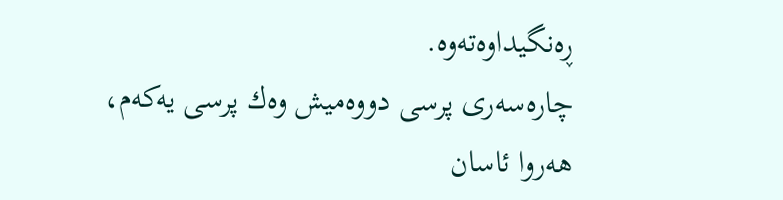ڕەنگیداوەتەوە.
چارەسەری پرسی دووەمیش وەك پرسی یەكەم، ھەروا ئاسان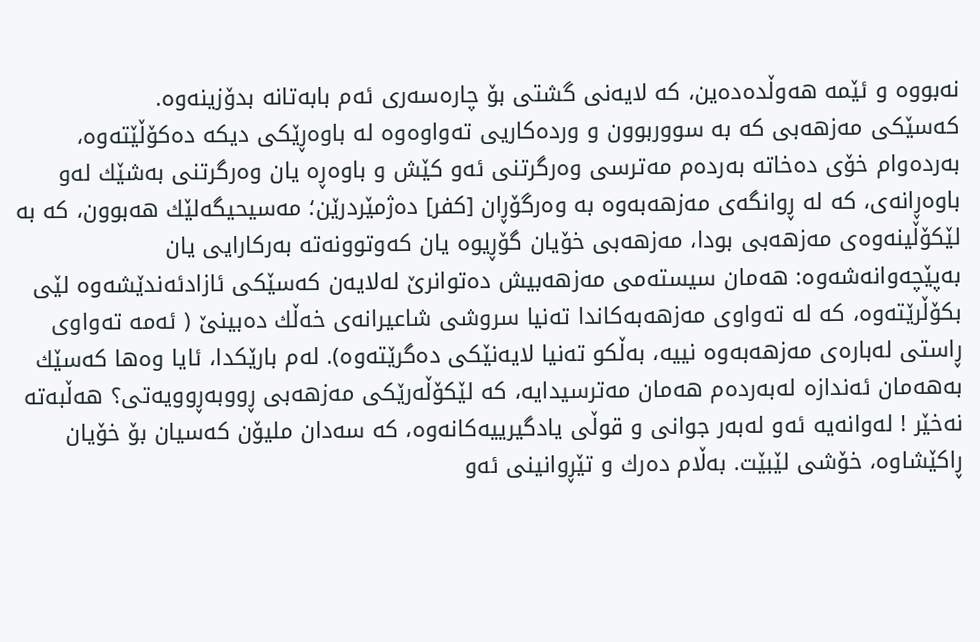نەبووە و ئێمە ھەوڵدەدەین، كە لایەنی گشتی بۆ چارەسەری ئەم بابەتانە بدۆزینەوە.
كەسێكی مەزھەبی كە بە سووربوون و وردەكاریی تەواوەوە لە باوەڕێكی دیكە دەكۆڵێتەوە، بەردەوام خۆی دەخاتە بەردەم مەترسی وەرگرتنی ئەو كێش و باوەڕە یان وەرگرتنی بەشێك لەو باوەڕانەی، كە لە ڕوانگەی مەزھەبەوە بە وەرگۆڕان [كفر] دەژمێردرێن؛ مەسیحیگەلێك ھەبوون، كە بە لێكۆڵینەوەی مەزھەبی بودا، مەزھەبی خۆیان گۆڕیوە یان كەوتوونەتە بەركارایی یان بەپێچەوانەشەوە: ھەمان سیستەمی مەزھەبیش دەتوانرێ لەلایەن كەسێكی ئازادئەندێشەوە لێی بكۆڵرێتەوە، كە لە تەواوی مەزھەبەكاندا تەنیا سروشی شاعیرانەی خەڵك دەبینێ ( ئەمە تەواوی ڕاستی لەبارەی مەزھەبەوە نییە، بەڵكو تەنیا لایەنێكی دەگرێتەوە). لەم بارێكدا، ئایا وەھا كەسێك بەھەمان ئەندازە لەبەردەم ھەمان مەترسیدایە، كە لێكۆڵەرێكی مەزھەبی ڕووبەڕوویەتی؟ ھەڵبەتە نەخێر ! لەوانەیە ئەو لەبەر جوانی و قوڵی یادگیرییەكانەوە، كە سەدان ملیۆن كەسیان بۆ خۆیان ڕاكێشاوە، خۆشی لێبێت. بەڵام دەرك و تێڕوانینی ئەو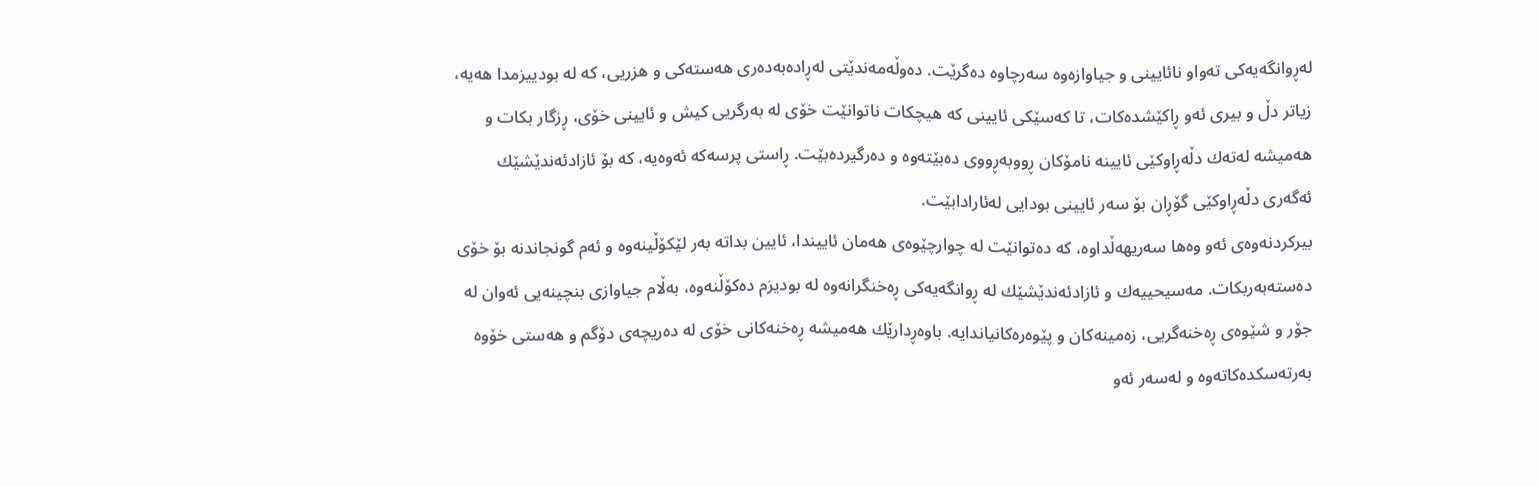لەڕوانگەیەكی تەواو نائایینی و جیاوازەوە سەرچاوە دەگرێت. دەوڵەمەندێتی لەڕادەبەدەری ھەستەكی و ھزریی، كە لە بودییزمدا ھەیە، زیاتر دڵ و بیری ئەو ڕاكێشدەكات، تا كەسێكی ئایینی كە ھیچكات ناتوانێت خۆی لە بەرگریی كیش و ئایینی خۆی، ڕزگار بكات و ھەمیشە لەتەك دڵەڕاوكێی ئایینە نامۆكان ڕووبەڕووی دەبێتەوە و دەرگیردەبێت. ڕاستی پرسەكە ئەوەیە، كە بۆ ئازادئەندێشێك ئەگەری دڵەڕاوكێی گۆڕان بۆ سەر ئایینی بودایی لەئارادابێت.
بیركردنەوەی ئەو وەھا سەریھەڵداوە، كە دەتوانێت لە چوارچێوەی ھەمان ئاییندا، ئایین بداتە بەر لێكۆڵینەوە و ئەم گونجاندنە بۆ خۆی دەستەبەربكات. مەسیحییەك و ئازادئەندێشێك لە ڕوانگەیەكی ڕەخنگرانەوە لە بودیزم دەكۆڵنەوە، بەڵام جیاوازی بنچینەیی ئەوان لە جۆر و شێوەی ڕەخنەگریی، زەمینەكان و پێوەرەكانیاندایە. باوەڕدارێك ھەمیشە ڕەخنەكانی خۆی لە دەریچەی دۆگم و ھەستی خۆوە بەرتەسكدەكاتەوە و لەسەر ئەو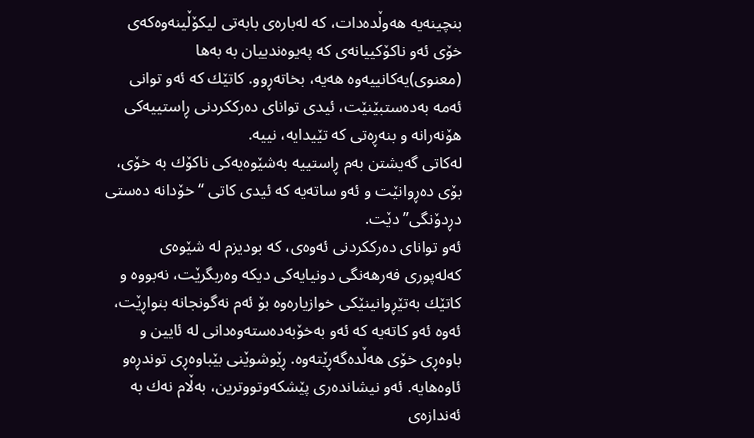بنچینەیە ھەوڵدەدات، كە لەبارەی بابەتی لیكۆڵینەوەكەی خۆی ئەو ناكۆكییانەی كە پەیوەندییان بە بەھا (معنوی)یەكانییەوە ھەیە، بخاتەڕوو. كاتێك كە ئەو توانی ئەمە بەدەستبێنێت، ئیدی توانای دەرككردنی ڕاستییەكی ھۆنەرانە و بنەڕەتی كە تێیدایە، نییە.
لەكاتی گەیشتن بەم ڕاستییە بەشێوەیەكی ناكۆك بە خۆی، بۆی دەڕوانێت و ئەو ساتەیە كە ئیدی كاتی “خۆدانە دەستی دڕدۆنگی” دێت.
ئەو توانای دەرككردنی ئەوەی، كە بودیزم لە شێوەی كەلەپوری فەرھەنگی دونیایەكی دیكە وەربگرێت، نەبووە و كاتێك بەتێڕوانینێكی خوازیارەوە بۆ ئەم نەگونجانە بنواڕێت، ئەوە ئەو كاتەیە كە ئەو بەخۆبەدەستەوەدانی لە ئایین و باوەڕی خۆی ھەڵدەگەڕێتەوە. ڕێوشوێنی بێباوەڕی توندڕەو ئاوەھایە. ئەو نیشاندەری پێشكەوتووترین، بەڵام نەك بە ئەندازەی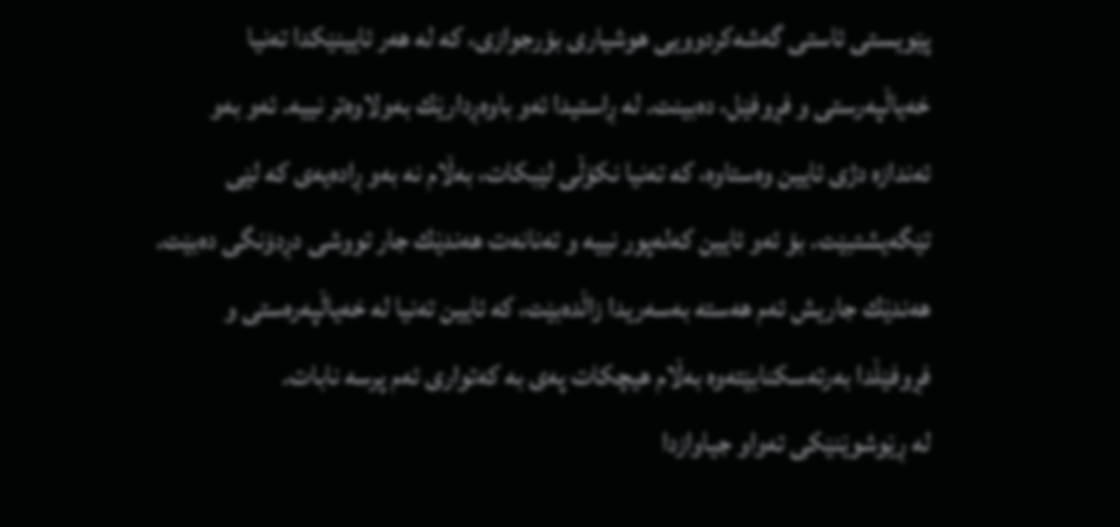پێویستی ئاستی گەشەكردوویی ھوشیاری بۆرجوازی، كە لە ھەر ئایینێكدا تەنیا خەیاڵپەرستی و فڕوفێل، دەبینت. لە ڕاستیدا ئەو باوەڕدارێك بەولاوەتر نییە. ئەو بەو ئەندازە دژی ئایین وەستاوە، كە تەنیا نكۆڵی لێبكات، بەڵام نە بەو ڕادەیەی كە لێی تێگەیشتبێت. بۆ ئەو ئایین كەلەپور نییە و تەنانەت ھەندێك جار تووشی دڕدۆنگی دەبێت. ھەندێك جاریش ئەم ھەستە بەسەریدا زاڵدەبێت، كە ئایین تەنیا لە خەیاڵپەرەستی و فڕوفێڵدا بەرتەسكنابێتەوە بەڵام ھیچكات پەی بە كەتواری ئەم پرسە نابات.
لە ڕێوشوێنێكی تەواو جیاوازدا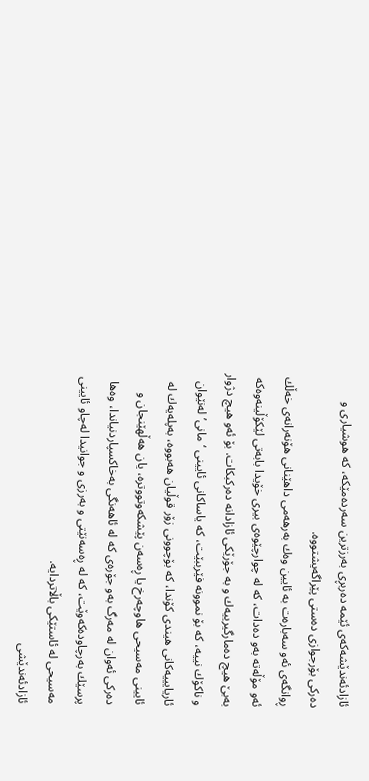ئازادئەندێشەكەی ئێمە دەربڕی بەرزترین سەردەمێكە، كە ھوشیاری و دەركی بۆرجوازی دەستی پێراگەیشتووە.
ڕوانگەی ئەو سەبارەت بە ئایین وەك بەرھەمی داھێنانی ھۆنەرانەی خەڵك ئەو مۆڵەتە بەو دەدات، كە لە چوارچێوەی بیری خۆیدا بابەتی لێكۆڵینەوەكە بەبێ ھیچ دەمارگیرییەك و بە جۆرێكی ئازادانە دەركبكات. بۆ ئەو ھیچ دژوار و ناكۆك نییە، كە بۆ نموونە فێرببێت، كە یاساكانی ئایینی ‘مانی’ لەنێوان ئاریایییەكانی ھیندی كۆندا، كە بۆچوونی زۆر قوڵیان ھەبووە، بەپلەیەك لە ئایینی مەسیحی ھاوچەرخ یا ڕەسەن پێشكەوتووترە، یان ھەڵھێنجان و دەركی ئەوان لە مەرگ بەو جۆرەی كە لە ئاھەنگی بەخاكسپاردنیاندا، وەھا پرسێك بەرچاودەكەوێت، كە لە ڕەسەنێتی و بەرزی و جوانیدا لەچاو ئایینی مەسیحی لە ئاستێكی باڵاتردایە.
ئازادئەندێشی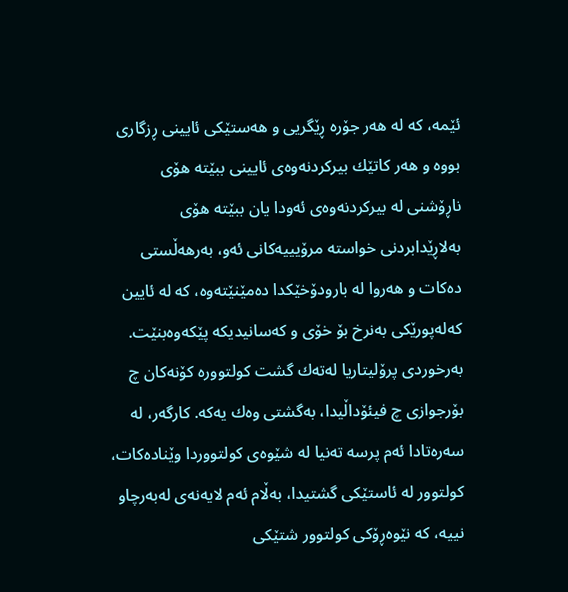ئێمە، كە لە ھەر جۆرە ڕێگریی و ھەستێكی ئایینی ڕزگاری بووە و ھەر كاتێك بیركردنەوەی ئایینی ببێتە ھۆی ناڕۆشنی لە بیركردنەوەی ئەودا یان ببێتە ھۆی بەلاڕێدابردنی خواستە مرۆیییەكانی ئەو، بەرھەڵستی دەكات و ھەروا لە بارودۆخێكدا دەمێنێتەوە، كە لە ئایین كەلەپورێكی بەنرخ بۆ خۆی و كەسانیدیكە پێكەوەبنێت.
بەرخوردی پرۆلیتاریا لەتەك گشت كولتوورە كۆنەكان چ بۆرجوازی چ فیئۆداڵیدا، بەگشتی وەك یەكە. كارگەر، لە سەرەتادا ئەم پرسە تەنیا لە شێوەی كولتووردا وێنادەكات، كولتوور لە ئاستێكی گشتیدا، بەڵام ئەم لایەنەی لەبەرچاو نییە، كە نێوەڕۆكی كولتوور شتێكی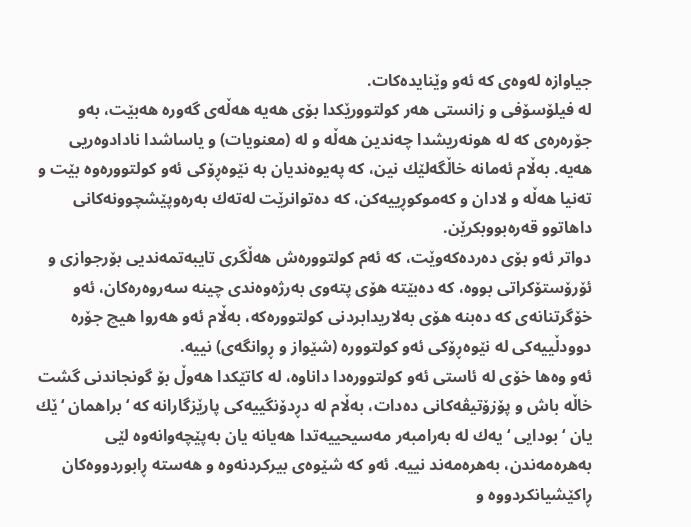جیاوازە لەوەی كە ئەو وێنایدەكات.
لە فیلۆسۆفی و زانستی ھەر كولتوورێكدا بۆی ھەیە ھەڵەی گەورە ھەبێت، بەو جۆرەرەی كە لە ھونەریشدا چەندین ھەڵە و لە (معنویات) و یاساشدا نادادوەریی ھەیە. بەڵام ئەمانە خاڵگەلێك نین، كە پەیوەندیان بە نێوەڕۆكی ئەو كولتوورەوە بێت و تەنیا ھەڵە و لادان و كەموكوڕییەكن، كە دەتوانرێت لەتەك بەرەوپێشچوونەكانی داھاتوو قەرەبووبكرێن.
دواتر ئەو بۆی دەردەكەوێت، كە ئەم كولتوورەش ھەڵگری تایبەتمەندیی بۆرجوازی و ئۆرۆستۆكراتی بووە، كە دەبێتە ھۆی پتەوی بەرژەوەندی چینە سەروەرەكان، ئەو خۆگرتنانەی كە دەبنە ھۆی بەلاریدابردنی كولتوورەكە، بەڵام ئەو ھەروا ھیچ جۆرە دوودڵییەكی لە نێوەڕۆكی ئەو كولتوورە (شێواز و ڕوانگەی) نییە.
ئەو وەھا خۆی لە ئاستی ئەو كولتوورەدا داناوە، لە كاتێكدا ھەوڵ بۆ گونجاندنی گشت خاڵە باش و پۆزۆتیڤەكانی دەدات، بەڵام لە دڕدۆنگییەكی پارێزگارانە كە ‘براھمان ‘ێك یان ‘ بودایی ‘یەك لە بەرامبەر مەسیحییەتدا ھەیانە یان بەپێچەوانەوە لێی بەھرەمەندن، بەھرەمەند نییە. ئەو كە شێوەی بیركردنەوە و ھەستە ڕابوردووەكان ڕاكێشیانكردووە و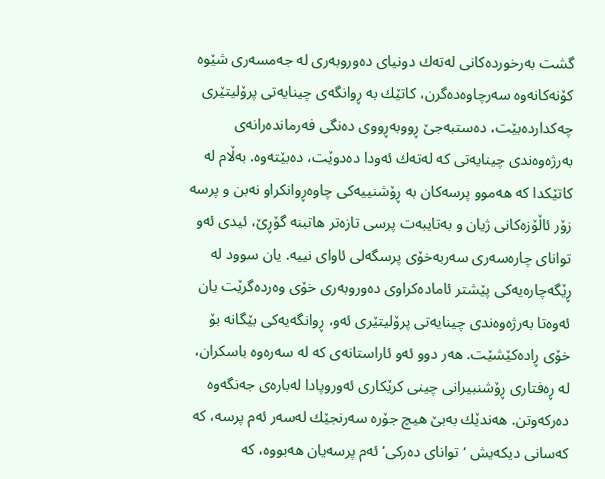گشت بەرخوردەكانی لەتەك دونیای دەوروبەری لە جەمسەری شێوە كۆنەكانەوە سەرچاوەدەگرن، كاتێك بە ڕوانگەی چینایەتی پرۆلیتێری چەكداردەبێت، دەستبەجێ ڕووبەڕووی دەنگی فەرماندەرانەی بەرژەوەندی چینایەتی كە لەتەك ئەودا دەدوێت، دەبێتەوە. بەڵام لە كاتێكدا كە ھەموو پرسەكان بە ڕۆشنییەكی چاوەڕوانكراو نەبن و پرسە زۆر ئاڵۆزەكانی ژیان و بەتایبەت پرسی تازەتر ھاتبنە گۆڕێ، ئیدی ئەو توانای چارەسەری سەربەخۆی پرسگەلی ئاوای نییە. یان سوود لە ڕێگەچارەیەكی پێشتر ئامادەكراوی دەوروبەری خۆی وەردەگرێت یان ئەوەتا بەرژەوەندی چینایەتی پرۆلیتێری ئەو، ڕوانگەیەكی بێگانە بۆ خۆی ڕادەكێشێت. ھەر دوو ئەو ئاراستانەی كە لە سەرەوە باسكران، لە ڕەفتاری ڕۆشنبیرانی چینی كرێكاری ئەوروپادا لەبارەی جەنگەوە دەركەوتن. ھەندێك بەبێ ھیچ جۆرە سەرنجێك لەسەر ئەم پرسە، كە كەسانی دیكەیش ‘توانای دەركی’ ئەم پرسەیان ھەبووە، كە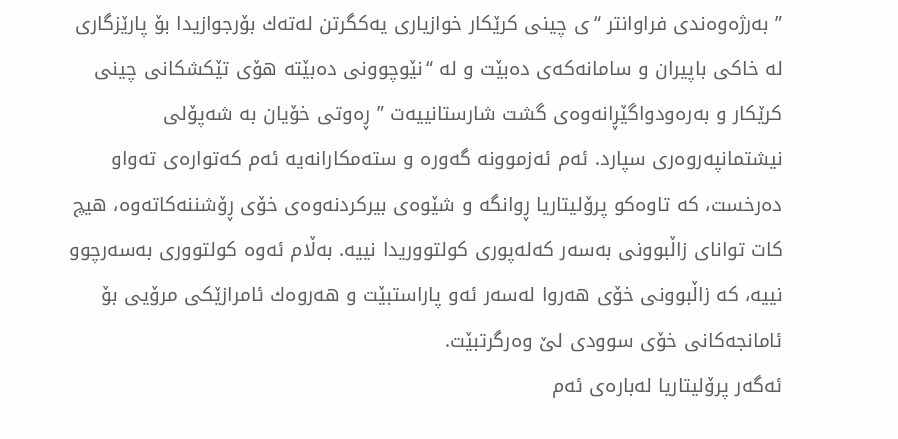” بەرژەوەندی فراوانتر “ی چینی كرێكار خوازیاری یەكگرتن لەتەك بۆرجوازیدا بۆ پارێزگاری لە خاكی باپیران و سامانەكەی دەبێت و لە “نێوچوونی دەبێتە ھۆی تێكشكانی چینی كرێكار و بەرەودواگێڕانەوەی گشت شارستانییەت ” ڕەوتی خۆیان بە شەپۆلی نیشتمانپەروەری سپارد. ئەم ئەزموونە گەورە و ستەمكارانەیە ئەم كەتوارەی تەواو دەرخست، كە تاوەكو پرۆلیتاریا ڕوانگە و شێوەی بیركردنەوەی خۆی ڕۆشننەكاتەوە، ھیچ كات توانای زاڵبوونی بەسەر كەلەپوری كولتووریدا نییە. بەڵام ئەوە كولتووری بەسەرچوو نییە، كە زاڵبوونی خۆی ھەروا لەسەر ئەو پاراستبێت و ھەروەك ئامرازێكی مرۆیی بۆ ئامانجەكانی خۆی سوودی لێ وەرگرتبێت.
ئەگەر پرۆلیتاریا لەبارەی ئەم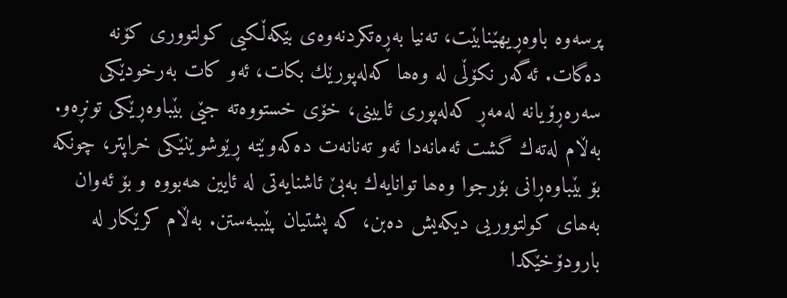پرسەوە باوەڕیھێنابێت، تەنیا بەڕەتكردنەوەی بێكەڵكیی كولتووری كۆنە دەگات. ئەگەر نكۆڵی لە وەھا كەلەپورێك بكات، ئەو كات بەرخودێكی سەرەڕۆیانە لەمەڕ كەلەپوری ئایینی، خۆی خستووەتە جێی بێباوەڕێكی تونڕەو. بەڵام لەتەك گشت ئەمانەدا ئەو تەنانەت دەكەوێتە ڕێوشوێنێكی خراپتر، چونكە بۆ بێباوەڕانی بۆرجوا وەھا توانایەك بەبێ ئاشنایەتی لە ئایین ھەبووە و بۆ ئەوان بەھای كولتووریی دیكەیش دەبن، كە پشتیان پێببەستن. بەڵام كرێكار لە بارودۆخێكدا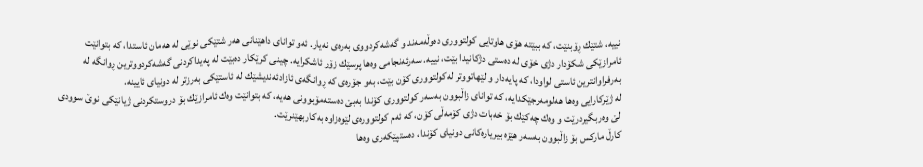نییە، شتێك ڕۆبنێت، كە ببێتە ھۆی ھاوتایی كولتووری دەوڵەمەند و گەشەكردووی بەرەی نەیار. ئەو توانای داھێنانی ھەر شتێكی نوێی لە ھەمان ئاستدا، كە بتوانێت ئامرازێكی شكۆدار دژی خۆی لە دەستی دژكانیدا بێت، نییە. سەرئەنجامی وەھا پرسێك زۆر ئاشكرایە. چینی كرێكار دەبێت لە پەیداكردنی گەشەكردووترین ڕوانگە لە بەرفراوانترین ئاستی لواودا، كە پایەدار و لێھاتووتر لەكولتووری كۆن بێت، بەو جۆرەی كە ڕوانگەی ئازادئەندیشێك لە ئاستێكی بەرزتر لە دونیای ئایینە.
لە ژێركارایی وەھا ھەلومەرجێكدایە، كە توانای زاڵبوون بەسەر كولتووری كۆندا بەبێ دەستەمۆبوونی ھەیە، كە بتوانێت وەك ئامرازێك بۆ دروستكردنی ژیانێكی نوێ سوودی لێ وەربگیردرێت و وەك چەكێك بۆ خەبات دژی كۆمەڵی كۆن، كە ئەم كولتوورەی لێوەزاوە بەكاربھێنرێت.
كارڵ ماركس بۆ زاڵبوون بەسەر ھێزە بیریارەكانی دونیای كۆندا، دەستپێكەری وەھا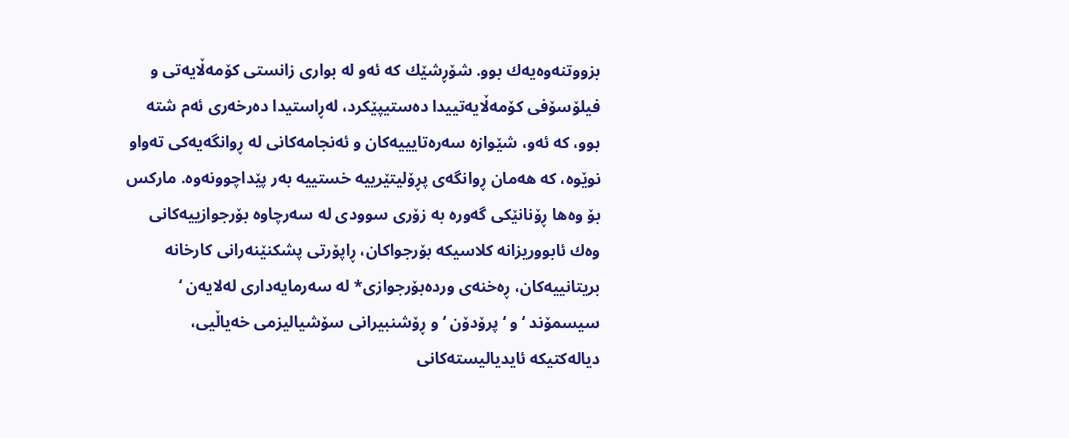بزووتنەوەیەك بوو. شۆڕشێك كە ئەو لە بواری زانستی كۆمەڵایەتی و فیلۆسۆفی كۆمەڵایەتییدا دەستیپێكرد، لەڕاستیدا دەرخەری ئەم شتە بوو، كە ئەو، شێوازە سەرەتایییەكان و ئەنجامەكانی لە ڕوانگەیەكی تەواو نوێوە، كە ھەمان ڕوانگەی پڕۆلیتێرییە خستییە بەر پێداچوونەوە. ماركس بۆ وەھا ڕۆنانێكی گەورە بە زۆری سوودی لە سەرچاوە بۆرجوازییەكانی وەك ئابووریزانە كلاسیكە بۆرجواكان، ڕاپۆرتی پشكنێنەرانی كارخانە بریتانییەكان، ڕەخنەی وردەبۆرجوازی* لە سەرمایەداری لەلایەن ‘ سیسمۆند ‘ و ‘ پرۆدۆن ‘ و ڕۆشنبیرانی سۆشیالیزمی خەیاڵیی، دیالەكتیكە ئایدیالیستەکانی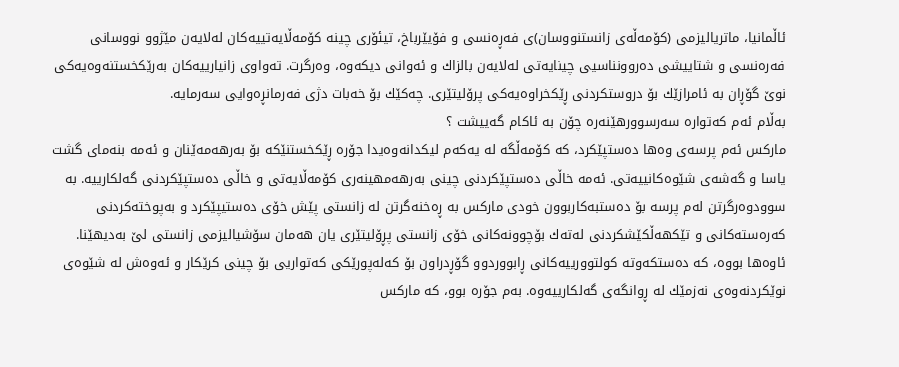ئاڵمانیا، ماتریالیزمی (كۆمەڵەی زانستنووسان)ی فەڕەنسی و فۆیێرباخ، تیئۆری چینە كۆمەڵایەتییەكان لەلایەن مێژوو نووسانی فەرەنسی و شتاییشی دەروونناسیی چینایەتی لەلایەن بالزاك و ئەوانی دیکەوە، وەرگرت. تەواوی زانیارییەكان بەرێكخستنەوەیەكی نوێ گۆڕان بە ئامرازێك بۆ دروستكردنی ڕێكخراوەیەكی پرۆلیتێری. چەكێك بۆ خەبات دژی فەرمانڕەوایی سەرمایە.
بەڵام ئەم كەتوارە سەرسوورھێنەرە چۆن بە ئاكام گەییشت ؟
ماركس ئەم پرسەی وەھا دەستپێكرد، كە كۆمەڵگە لە یەكەم لیكدانەوەیدا جۆرە ڕێكخستنێكە بۆ بەرھەمەێنان و ئەمە بنەمای گشت یاسا و گەشەی شێوەكانییەتی. ئەمە خاڵی دەستپێكردنی چینی بەرھەمھینەری كۆمەڵایەتی و خاڵی دەستپێكردنی گەلكارییە. بە سوودوەرگرتن لەم پرسە بۆ دەستبەكاربوون خودی ماركس بە ڕەخنەگرتن لە زانستی پێش خۆی دەستیپێكرد و بەپوختەكردنی كەرەستەكانی و تێكھەڵكێشکردنی لەتەك بۆچوونەكانی خۆی زانستی پڕۆلیتێری یان ھەمان سۆشیالیزمی زانستی لێ بەدیھێنا. ئاوەھا بووە، كە دەستكەوتە كولتوورییەكانی ڕابووردوو گۆڕدراون بۆ كەلەپورێكی کەتواریی بۆ چینی كرێكار و ئەوەش لە شێوەی نوێكردنەوەی نەزمێك لە ڕوانگەی گەلكارییەوە. بەم جۆرە بوو، كە ماركس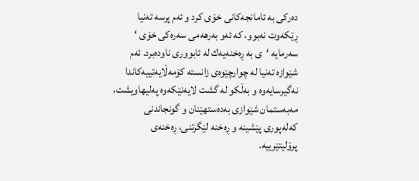دەركی بە ئامانجەكانی خۆی كرد و ئەم پرسە تەنیا ڕێكەوت نەبوو، كە ئەو بەرھەمی سەرەكی خۆی ‘ سەرمایە ‘ی بە ڕەخنەیەك لە ئابووری ناودەبرد. ئەم شێوازە تەنیا لە چوارچێوەی زانستە كۆمەڵایەتییەكاندا نەگیرسایەوە و بەڵکو لە گشت لایەنێكەوە پەلیهاویشت، مەبەستمان شێوازی بەدەستھێنان و گونجاندنی كەلەپوری پێشینە و ڕەخنە لێگرتنی، ڕەخنەی پرۆلیتێرییە.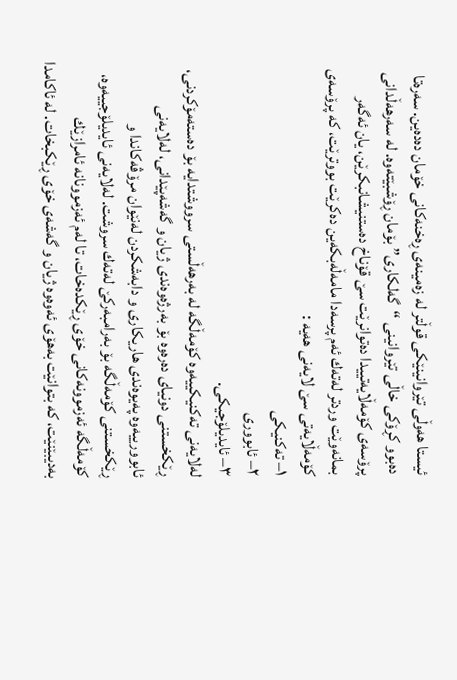ئیستا ھەوڵی تێروانینێكی قوڵتر لە زەمینەی ڕەخنەكانی خۆمان دەدەین. سەرەتا دەبوو كڕۆكی خاڵی تێروانینی “گەلكاری” بۆمان ڕۆشبێتەوە. لە سەرھەڵدانی پرۆسەی كۆمەڵایەتییدا دەتوانرێت سێ قۆناخ دەستنیشانبكرێن، یان ئەگەر بمانەوێت وردتر لەتەك ئەم پرسەدا مامەڵەبكەین دەكرێت بووترێت، كە پرۆسەی كۆمەڵایەتی سێ لایەنی ھەیە :
١– تەكنیكی
٢– ئابووری
٣– ئایدیلۆجیكی.
لەلایەنی تەكنیكییەوە كۆمەڵگە لە بەرھەڵستی سرووشتدایە بۆ دەستەمۆكردنی، ڕێكخستنی دونیای دەرەوە بۆ بەرژەوەندی ژیان و گەشەپێدانی، لەلایەنی ئابوورییەوە پەیوەندی ھاریكاری و دابەشكردن لەنێوان مرۆڤەكاندا و ڕێكخستنی كۆمەڵگە بۆ بەرامبەركێ لەتەك سروشت. لەلایەنی ئایدیلۆجییەوە، كۆمەڵگە ئەزموونەكانی خۆی ڕێكدەخات، تا لەم ئەزموونانە ئامرازێك بەدیبێنێت، كە بتوانێت بەھۆی ئەوەوە ژیان و گەشەی خۆی ڕێكبخات. لە ئاكامدا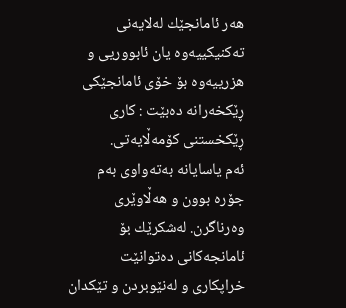ھەر ئامانجێك لەلایەنی تەكنیكییەوە یان ئابووریی و هزرییەوە بۆ خۆی ئامانجێكی ڕێكخەرانە دەبێت : كاری ڕێكخستنی كۆمەڵایەتی.
ئەم یاسایانە بەتەواوی بەم جۆرە بوون و ھەڵاوێری وەرناگرن. لەشكرێك بۆ ئامانجەكانی دەتوانێت خراپكاری و لەنێوبردن و تێكدان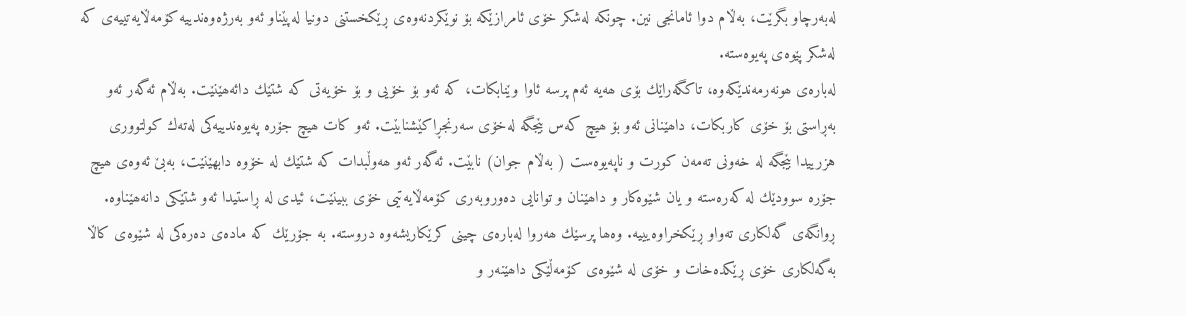لەبەرچاو بگرێت، بەڵام دوا ئامانجی نین. چونكە لەشكر خۆی ئامرازێكە بۆ نوێكردنەوەی ڕێكخستنی دونیا لەپێناو ئەو بەرژەوەندییە كۆمەڵایەتییەی كە لەشكر پێوەی پەیوەستە.
لەبارەی ھونەرمەندێكەوە، تاکگەراێك بۆی ھەیە ئەم پرسە ئاوا وێنابکات، كە ئەو بۆ خۆیی و بۆ خۆیەتی كە شتێك دائەھێنێت. بەڵام ئەگەر ئەو بەڕاستی بۆ خۆی كاربكات، داھێنانی ئەو بۆ ھیچ كەس بێجگە لەخۆی سەرنجڕاكێشنابێت. ئەو كات ھیچ جۆرە پەیوەندییەكی لەتەك كولتووری هزرییدا بێجگە لە خەونی تەمەن كورت و ناپەیوەست ( بەڵام جوان) نابێت. ئەگەر ئەو ھەوڵبدات كە شتێك لە خۆوە دابھێنێت، بەبێ ئەوەی ھیچ جۆرە سوودێك لە كەرەستە و یان شێوەكار و داھێنان و توانایی دەوروبەری كۆمەڵایەتیی خۆی ببینێت، ئیدی لە ڕاستیدا ئەو شتێكی دانەھێناوە. ڕوانگەی گەلکاری تەواو ڕێكخراوەیییە. وەھا پرسێك ھەروا لەبارەی چینی كرێكاریشەوە دروستە. بە جۆرێك كە مادەی دەرەكی لە شێوەی كاڵا بەگەلكاری خۆی ڕێكدەخات و خۆی لە شێوەی كۆمەڵێكی داھێنەر و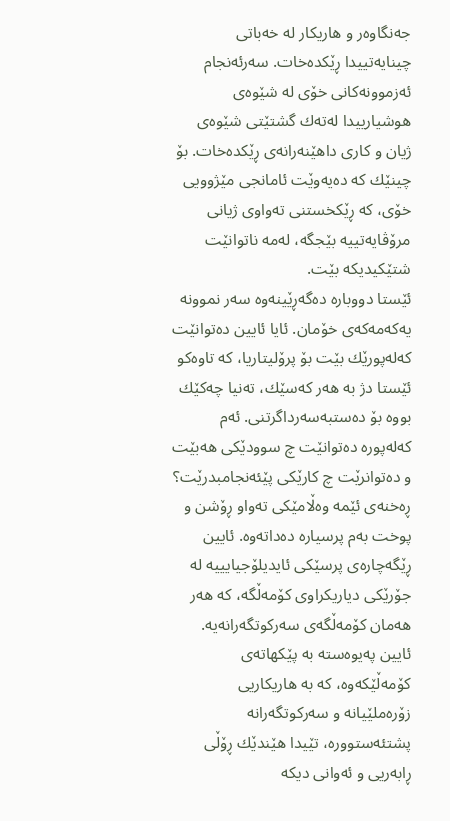جەنگاوەر و ھاریكار لە خەباتی چینایەتییدا ڕێكدەخات. سەرئەنجام ئەزموونەكانی خۆی لە شێوەی ھوشیارییدا لەتەك گشتێتی شێوەی ژیان و كاری داهێنەرانەی ڕێكدەخات. بۆ چینێك كە دەیەوێت ئامانجی مێژوویی خۆی، كە ڕێكخستنی تەواوی ژیانی مرۆڤایەتییە بێجگە، لەمە ناتوانێت شتێكیدیكە بێت.
ئێستا دووبارە دەگەڕێینەوە سەر نموونە یەكەمەكەی خۆمان. ئایا ئایین دەتوانێت كەلەپورێك بێت بۆ پرۆلیتاریا، کە تاوەكو ئێستا دژ بە ھەر كەسێك، تەنیا چەكێك بووە بۆ دەستبەسەرداگرتنی. ئەم كەلەپورە دەتوانێت چ سوودێكی ھەبێت و دەتوانرێت چ كارێكی پێئەنجامبدرێت؟
ڕەخنەی ئێمە وەڵامێكی تەواو ڕۆشن و پوخت بەم پرسیارە دەداتەوە. ئایین ڕێگەچارەی پرسێكی ئایدیلۆجیایییە لە جۆرێكی دیاریكراوی كۆمەڵگە، كە ھەر ھەمان كۆمەڵگەی سەرکوتگەرانەیە. ئایین پەیوەستە بە پێكھاتەی كۆمەڵێكەوە، كە بە هاریکاریی زۆرەملێیانە و سەركوتگەرانە پشتئەستوورە، تێیدا ھێندێك ڕۆڵی ڕابەریی و ئەوانی دیکە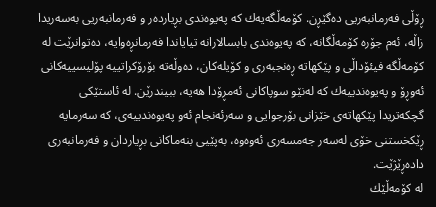ڕۆڵی فەرمانبەریی دەگێڕن. كۆمەڵگەیەك كە پەیوەندی بڕیاردەر و فەرمانبەریی بەسەریدا زاڵە، ئەم جۆرە كۆمەڵگانە، كە پەیوەندی بابسالارانە تیایاندا فەرمانڕەوایە، دەتوانرێت لە كۆمەڵگە فیئۆداڵی و پێكھاتە ڕەنجبەری و كۆیلەكان، دەوڵەتە بۆرۆكراتییە پۆلیسییەكانی ئەوڕۆ و پەیوەندییەك كە لەنێو سوپاكانی ئەمڕۆدا ھەیە، ببیندرێن. لە ئاستێكی گچکەتریدا پێكھاتەی خێزانی بۆرجوایی و سەرئەنجام ئەو پەیوەندییەی، كە سەرمایە ڕێكخستنی خۆی لەسەر جەمسەری ئەوەوە، بەپێیی بنەماكانی بڕیاردان و فەرمانبەری دادەڕێژێت.
لە كۆمەڵێك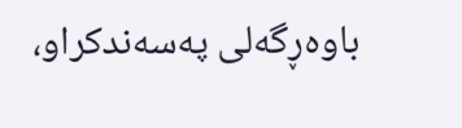باوەڕگەلی پەسەندكراو،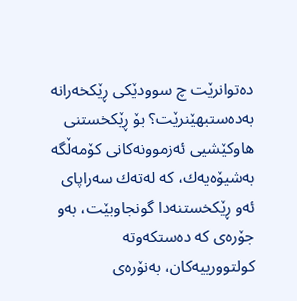دەتوانرێت چ سوودێكی ڕێكخەرانە بەدەستبهێنرێت؟ بۆ ڕێكخستنی ھاوكێشیی ئەزموونەكانی كۆمەڵگە بەشیۆەیەك، كە لەتەك سەراپای ئەو ڕێكخستنەدا گونجاوبێت، بەو جۆرەی كە دەستكەوتە كولتوورییەكان، بەنۆرەی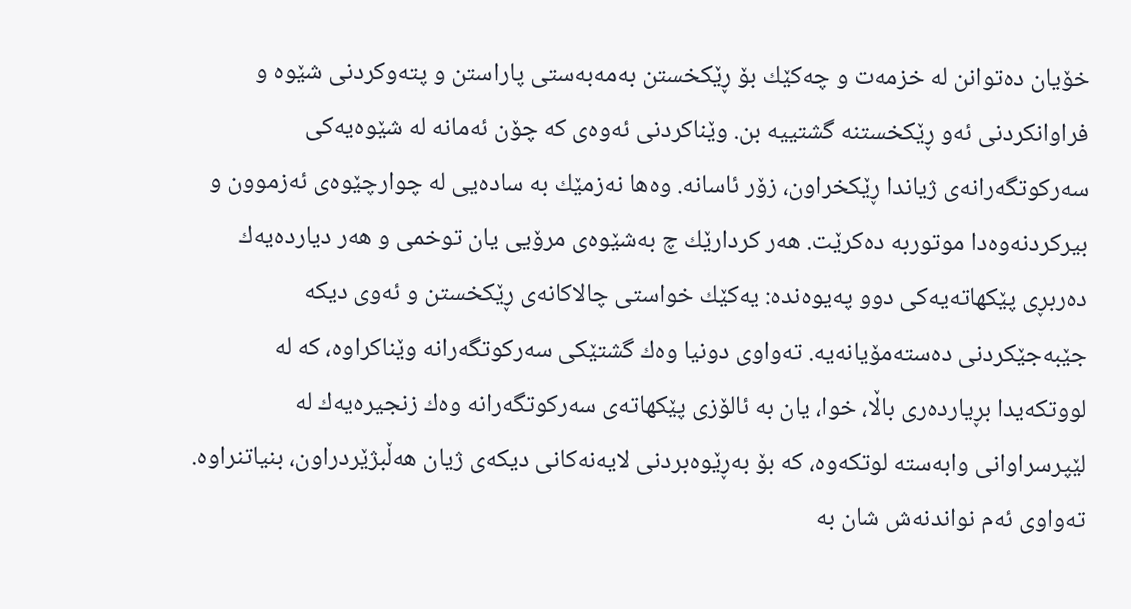خۆیان دەتوانن لە خزمەت و چەكێك بۆ ڕێكخستن بەمەبەستی پاراستن و پتەوكردنی شێوە و فراوانكردنی ئەو ڕێكخستنە گشتییە بن. وێناکردنی ئەوەی كە چۆن ئەمانە لە شێوەیەكی سەركوتگەرانەی ژیاندا ڕێكخراون، زۆر ئاسانە. وەھا نەزمێك بە سادەیی لە چوارچێوەی ئەزموون و بیركردنەوەدا موتوربە دەكرێت. ھەر كردارێك چ بەشێوەی مرۆیی یان توخمی و ھەر دیاردەیەك دەربڕی پێكھاتەیەكی دوو پەیوەندە: یەكێك خواستی چالاكانەی ڕێكخستن و ئەوی دیكە جێبەجێكردنی دەستەمۆیانەیە. تەواوی دونیا وەك گشتێكی سەركوتگەرانە وێناکراوە، كە لە لووتکەیدا بڕیاردەری باڵا، خوا، یان بە ئالۆزی پێكھاتەی سەركوتگەرانە وەك زنجیرەیەك لە لێپرسراوانی وابەستە لوتکەوە، كە بۆ بەڕێوەبردنی لایەنەكانی دیكەی ژیان ھەڵبژێردراون، بنیاتنراوە. تەواوی ئەم نواندنەش شان بە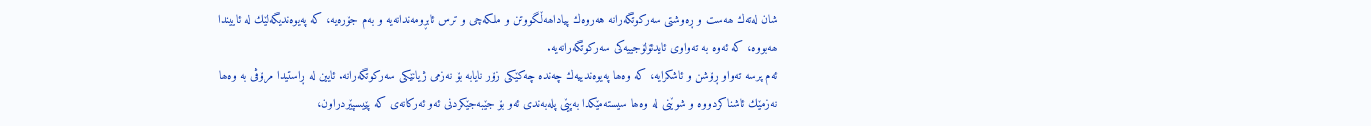شان لەتەك ھەست و ڕەوشتی سەركوتگەرانە هەروەك پیاداھەڵگووتن و ملكەچی و ترس ئابڕومەندانەیە و بەم جۆرەیە، كە پەیوەندیگەلێك لە ئاییندا ھەبووە، كە ئەوە بە تەواوی ئایدئۆلۆجییەكی سەركوتگەرانەیە.
ئەم پرسە تەواو ڕۆشن و ئاشكرایە، كە وەھا پەیوەندییەك چەندە چەكێكی زۆر نایابە بۆ نەزمی ژیانێكی سەركوتگەرانە. ئایین لە ڕاستیدا مرۆڤی بە وەھا نەزمێك ئاشناكردووە و شوێنی لە وەھا سیستەمێكدا بەپێی پلەبەندی ئەو بۆ جێبەجێكردنی ئەو ئەركانەی كە پێیسپێردراون،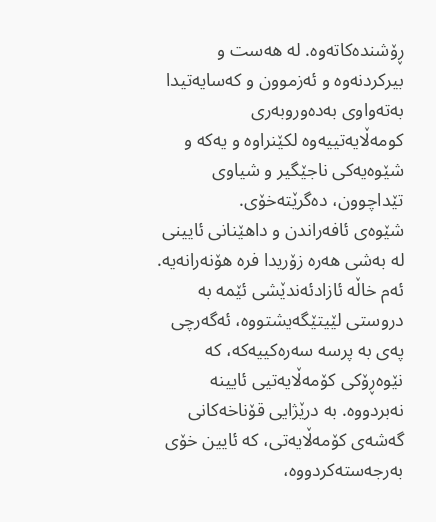ڕۆشندەکاتەوە. لە ھەست و بیركردنەوە و ئەزموون و كەسایەتیدا بەتەواوی بەدەوروبەری كومەڵایەتییەوە لكێنراوە و یەكە و شێوەیەكی ناجێگیر و شیاوی تێداچوون، دەگرێتەخۆی.
شێوەی ئافەراندن و داھێنانی ئایینی لە بەشی ھەرە زۆریدا فرە ھۆنەرانەیە. ئەم خاڵە ئازادئەندێشی ئێمە بە دروستی لێیتێگەیشتووە، ئەگەرچی پەی بە پرسە سەرەكییەكە، كە نێوەڕۆكی كۆمەڵایەتیی ئایینە نەبردووە. بە درێژایی قۆناخەكانی گەشەی كۆمەڵایەتی، كە ئایین خۆی بەرجەستەکردووە،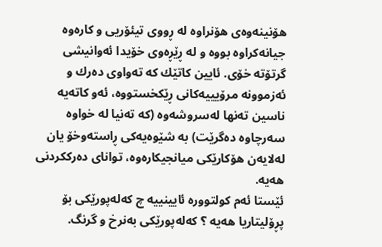ھۆنینەوەی هۆنراوە لە ڕووی تیئۆریی و كارەوە جیانەكراوە بووە و لە ڕێڕەوی خۆیدا ئەوانیشی گرتۆتە خۆی. ئایین كاتێك كە تەواوی دەرك و ئەزموونە مرۆیییەكانی ڕێكخستووە، ئەو كاتەیە ناسین تەنھا لەسروشەوە (كە تەنیا لە خواوە سەرچاوە دەگرێت) بە شێوەیەكی ڕاستەوخۆ یان لەلایەن ھۆكارێكی میانجیکارەوە، توانای دەرككردنی ھەیە.
ئێستا ئەم كولتوورە ئایینییە چ كەلەپورێكی بۆ پڕۆلیتاریا ھەیە ؟ كەلەپورێكی بەنرخ و گرنگ.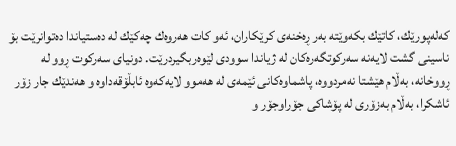كەلەپورێك، كاتێك بكەوێتە بەر ڕەخنەی كرێكاران، ئەو كات ھەروەك چەكێك لە دەستیاندا دەتوانرێت بۆ ناسینی گشت لایەنە سەركوتگەرەكان لە ژیاندا سوودی لێوەربگیردرێت. دونیای سەركوت ڕوو لە ڕووخانە، بەڵام ھێشتا نەمردووە، پاشماوەكانی ئێمەی لە ھەموو لایەكەوە ئابڵۆقەداوە و ھەندێك جار زۆر ئاشكرا، بەڵام بەزۆری لە پۆشاکی جۆراوجۆر و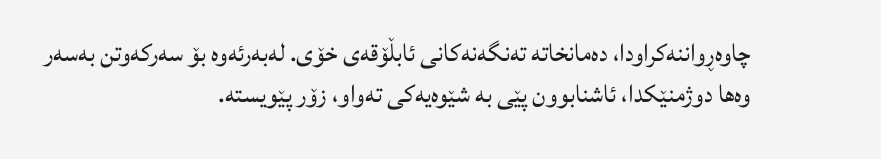چاوەڕواننەكراودا، دەمانخاتە تەنگەنەكانی ئابڵۆقەی خۆی. لەبەرئەوە بۆ سەركەوتن بەسەر وەھا دوژمنێكدا، ئاشنابوون پێی بە شێوەیەكی تەواو، زۆر پێویستە.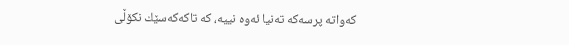كەواتە پرسەكە تەنیا ئەوە نییە، كە تاكەكەسێك نكۆڵی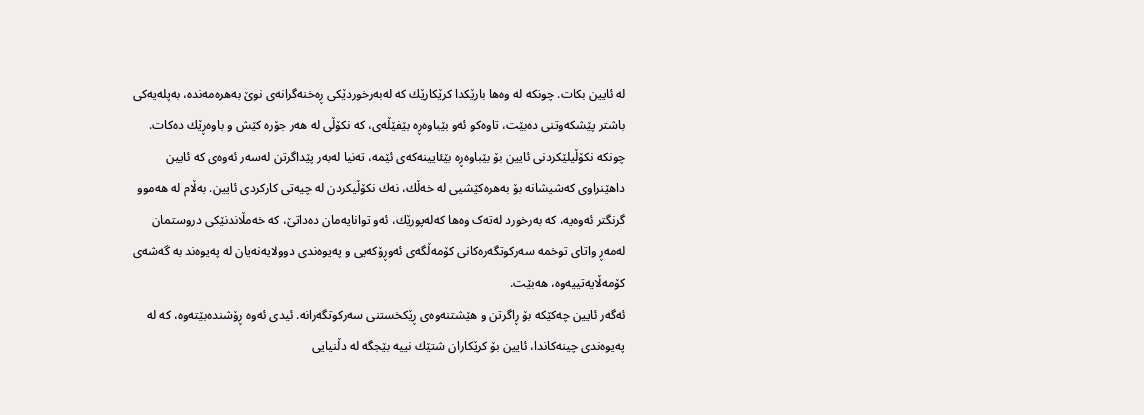لە ئایین بكات. چونكە لە وەھا بارێكدا كرێكارێك كە لەبەرخوردێكی ڕەخنەگرانەی نوێ بەھرەمەندە، بەپلەیەكی باشتر پێشكەوتنی دەبێت، تاوەكو ئەو بێباوەڕە بێفێڵەی، كە نكۆڵی لە ھەر جۆرە كێش و باوەڕێك دەكات. چونكە نكۆڵیلێكردنی ئایین بۆ بێباوەڕە بێئایینەكەی ئێمە، تەنیا لەبەر پێداگرتن لەسەر ئەوەی كە ئایین داھێنراوی كەشیشانە بۆ بەھرەکێشیی لە خەڵك، نەك نكۆڵیکردن لە چیەتی كاركردی ئایین. بەڵام لە ھەموو گرنگتر ئەوەیە، كە بەرخورد لەتەک وەھا كەلەپورێك، ئەو توانایەمان دەداتێ، كە خەمڵاندنێكی دروستمان لەمەڕ واتای توخمە سەركوتگەرەكانی كۆمەڵگەی ئەوڕۆکەیی و پەیوەندی دوولایەنەیان لە پەیوەند بە گەشەی كۆمەڵایەتییەوە، ھەبێت.
ئەگەر ئایین چەكێكە بۆ ڕاگرتن و ھێشتنەوەی ڕێكخستنی سەركوتگەرانە. ئیدی ئەوە ڕۆشندەبێتەوە، كە لە پەیوەندی چینەكاندا، ئایین بۆ كرێكاران شتێك نییە بێجگە لە دڵنیایی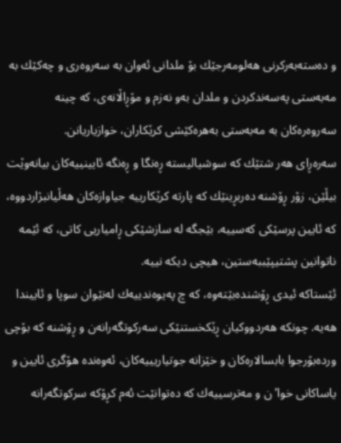و دەستەبەركرنی ھەلومەرجێك بۆ ملدانی ئەوان بە سەروەری و چەكێك بە مەبەستی پەسەندکردن و ملدان بەو نەزم و مۆڕاڵانەی، كە چینە سەروەرەكان بە مەبەستی بەھرەكێشی كرێكاران، خوازیاریانن.
سەرەڕای ھەر شتێك كە سوشیالیستە ڕەنگا و ڕەنگە ئایینییەكان بیانەوێت بیڵێن، زۆر ڕۆشنە دەربڕینێك كە پارتە كرێكارییە جیاوازەكان ھەڵیانبژاردووە، كە ئایین پرسێكی كەسییە، بێجگە لە سازشێكی ڕامیاریی كاتی، كە ئێمە ناتوانین پشتیپێببەستین، هیچی دیکە نییە.
ئێستاكە ئیدی ڕۆشندەبێتەوە، كە چ پەیوەندییەك لەنێوان سوپا و ئاییندا ھەیە. چونكە ھەردووكیان ڕێكخستنێكی سەركوتگەرانەن و ڕۆشنە كە بۆچی وردەبۆرجوا بابسالارەكان و خێزانە جوتیاریییەكان، ئەوەندە ھۆگری ئایین و یاساكانی خوا’ن و مەترسییەك كە دەتوانێت ئەم كڕۆكە سركوتگەرانە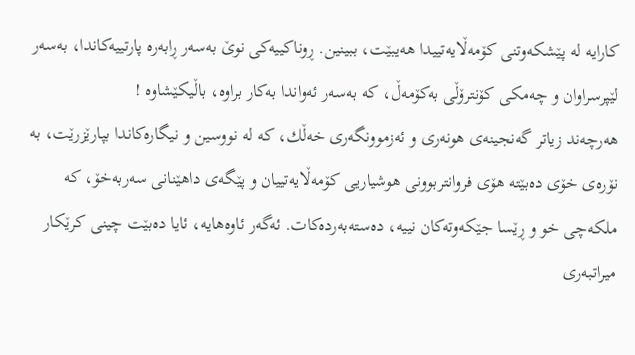كارایە لە پێشكەوتنی كۆمەڵایەتییدا ھەیبێت، ببینین. ڕوناكییەكی نوێ بەسەر ڕابەرە پارتییەكاندا، بەسەر لێپرسراوان و چەمكی كۆنترۆڵی بەكۆمەڵ، كە بەسەر ئەواندا بەكار براوە، باڵیکێشاوە !
ھەرچەند زیاتر گەنجینەی ھونەری و ئەزموونگەری خەڵك، كە لە نووسین و نیگارەكاندا بپارێزرێت، بە نۆرەی خۆی دەبێتە ھۆی فروانتربوونی ھوشیاریی كۆمەڵایەتییان و پێگەی داھێنانی سەربەخۆ، كە ملكەچی خو و ڕێسا جێكەوتەكان نییە، دەستەبەردەكات. ئەگەر ئاوەھایە، ئایا دەبێت چینی كرێكار میراتبەری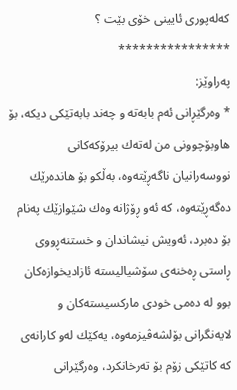كەلەپوری ئایینی خۆی بێت ؟
****************
پەراوێز:
* وەرگێڕانی ئەم بابەتە و چەند بابەتێکی دیکە، بۆ هاوبۆچوونی من لەتەك بیرۆکەکانی نووسەرانیان ناگەڕێتەوە، بەڵکو بۆ هاندەرێك دەگەڕێتەوە، کە ئەو ڕۆژانە وەك شێوازێك پەنام بۆ دەبرد، ئەویش نیشاندان و خستنەڕووی ڕاستی ڕەخنەی سۆشیالیستە ئازادیخوازەکان بوو لە دەمی خودی مارکسیستەکان و لایەنگرانی بۆلشەڤیزمەوە، یەکێك لەو کارانەی کە کاتێکی زۆم بۆ تەرخانکرد، وەرگێرانی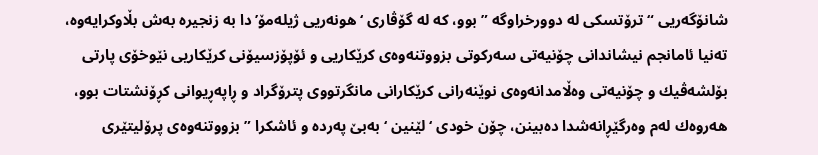شانۆگەریی “ترۆتسکی لە دوورخراوگە ” بوو، کە لە گۆڤاری ‘ هونەریی ژیلەمۆ’دا بە زنجیرە بەش بڵاوکرایەوە، تەنیا ئامانجم نیشاندانی چۆنیەتی سەرکوتی بزووتنەوەی کرێکاریی و ئۆپۆزسیۆنی کرێکاریی نێوخۆی پارتی بۆلشەڤیك و چۆنیەتی وەڵامدانەوەی نوێنەرانی کرێکارانی مانگرتووی پترۆگراد و ڕاپەڕیوانی کڕۆنشتات بوو، هەروەك لەم وەرگێڕانەشدا دەبینن، چۆن خودی ‘ لێنین ‘ بەبێ پەردە و ئاشکرا ” بزووتنەوەی پرۆلیتێری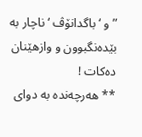” و ‘ باگدانۆڤ ‘ ناچار بە بێدەنگبوون و وازهێنان دەکات !
** ھەرچەندە بە دوای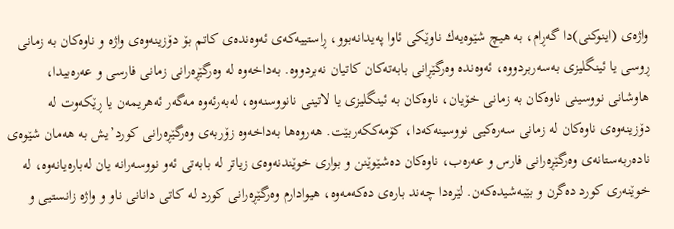واژەی (اینوكنی)دا گەڕام، بە ھیچ شێوەیەك ناوێکی ئاوا پەیدانەبوو، ڕاستییەكەی ئەوەندەی كاتم بۆ دۆزینەوەی واژە و ناوەكان بە زمانی ڕوسی یا ئینگلیزی بەسەربردووە، ئەوەندە وەرگێڕانی بابەتەکان كاتیان نەبردووە. بەداخەوە لە وەرگێڕەرانی زمانی فارسی و عەرەبیدا، ھاوشانی نووسینی ناوەكان بە زمانی خۆیان، ناوەكان بە ئینگلیزی یا لاتینی نانووسنەوە، لەبەرئەوە مەگەر ئەھریمەن یا ڕێكەوت لە دۆزینەوەی ناوەكان لە زمانی سەرەكیی نووسینەكەدا، كۆمەككەربێت. هەروەها بەداخەوە زۆربەی وەرگێڕەرانی کورد’یش بە هەمان شێوەی نادەربەستانەی وەرگێڕەرانی فارس و عەرەب، ناوەکان دەشێوێنن و بواری خوێندنەوەی زیاتر لە بابەتی ئەو نووسەرانە یان لەبارەیانەوە، لە خوێنەری کورد دەگرن و بێبەشیدەکەن. لێرەدا چەند بارەی دەکەمەوە، هیوادارم وەرگێڕەرانی کورد لە کاتی دانانی ناو و واژە زانستیی و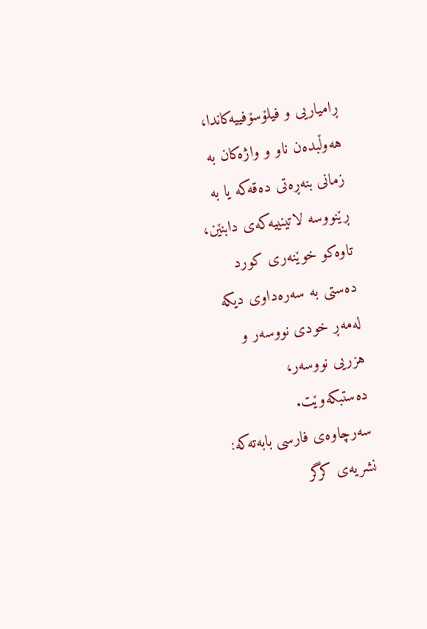ڕامیاریی و فیلۆسۆفییەکاندا، هەوڵبدەن ناو و واژەکان بە زمانی بنەڕەتی دەقەکە یا بە ڕێنووسە لاتینییەکەی دابنێن، تاوەکو خوێنەری کورد دەستی بە سەرەداوی دیکە لەمەڕ خودی نووسەر و هزریی نووسەر، دەستبکەوێت.
سەرچاوەی فارسی بابەتەكە: نشریەی كرگر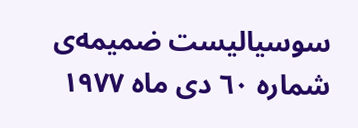سوسیالیست ضمیمەی شمارە ٦٠ دی ماە ١٩٧٧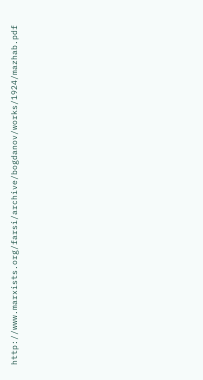http://www.marxists.org/farsi/archive/bogdanov/works/1924/mazhab.pdf